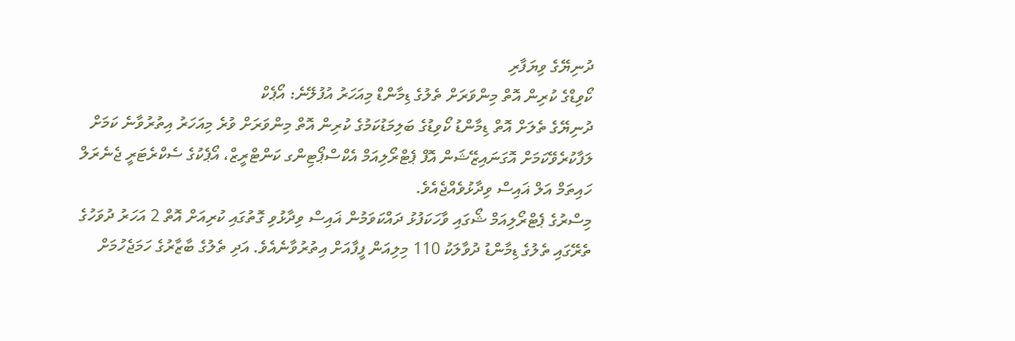ދުނިޔޭގެ ވިޔަފާރި
ކޯވިޑްގެ ކުރިން އޮތް މިންވަރަށް ތެލުގެ ޑިމާންޑް މިއަހަރު އުފުލޭނެ: އޯޕެކް
ދުނިޔޭގެ ތެލަށް އޮތް ޑިމާންޑު ކޯވިޑުގެ ބަލިމަޑުކަމުގެ ކުރިން އޮތް މިންވަރަށް ވުރެ މިއަހަރު އިތުރުވާނެ ކަމަށް ލަފާކުރެވޭކަމަށް އޮގަނައިޒޭޝަން އޮފް ޕެޓްރޯލިއަމް އެކްސްޕޯޓިންގ ކަންޓްރީޒް، އޯޕެކުގެ ސެކްރެޓަރީ ޖެނެރަލް ހައިތަމް އަލް ޣައިސް ވިދާޅުވެއްޖެއެވެ.
މިސްރުގެ ޕެޓްރޯލިއަމް ޝޯގައި ވާހަކަފުޅު ދައްކަވަމުން ޣައިސް ވިދާޅުވި ގޮތުގައި ކުރިއަށް އޮތް 2 އަހަރު ދުވަހުގެ ތެރޭގައި ތެލުގެ ޑިމާންޑު ދުވާލަކު 110 މިލިއަން ފީފާއަށް އިތުރުވާނެއެވެ. އަދި ތެލުގެ ބާޒާރުގެ ހަމަޖެހުމަށް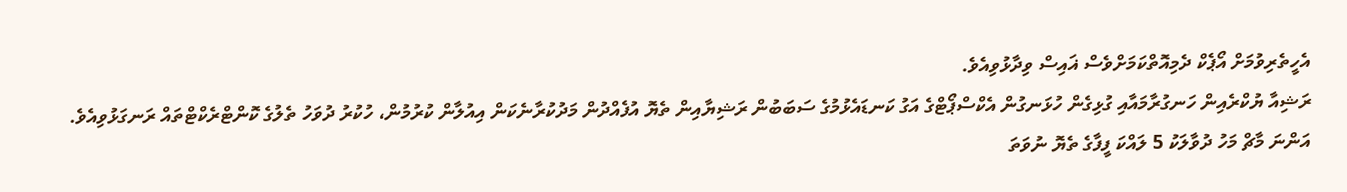އެހީތެރިވުމަށް އޯޕެކް ދެމިއޮތްކަމަށްވެސް ޣައިސް ވިދާޅުވިއެވެ.
ރަޝިއާ ޔުކްރެއިން ހަނގުރާމައާއި ގުޅިގެން ހުޅަނގުން އެކްސްޕޯޓްގެ އަގު ކަނޑައެޅުމުގެ ސަބަބުން ރަޝިޔާއިން ތެޔޮ އުފެއްދުން މަދުކުރާނެކަން އިއުލާން ކުރުމުން، ހުކުރު ދުވަހު ތެލުގެ ކޮންޓްރެކްޓްތައް ރަނގަޅުވިއެވެ.
އަންނަ މާޗް މަހު ދުވާލަކު 5 ލައްކަ ފީފާގެ ތެޔޮ ނުވަތަ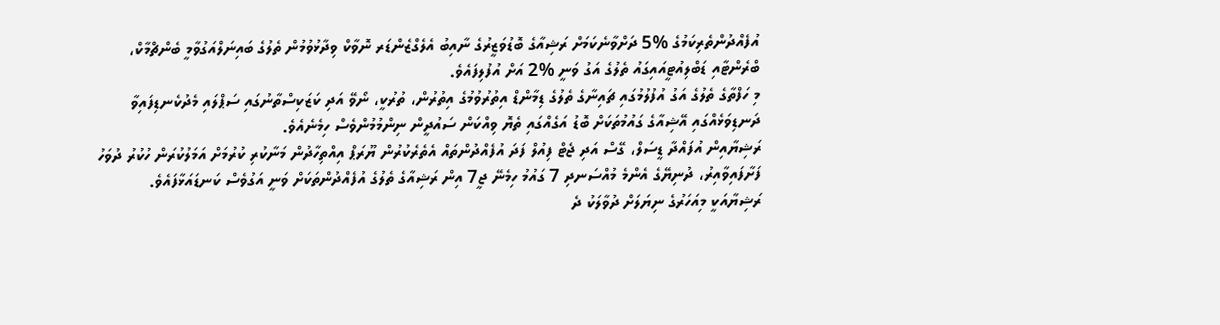އުފެއްދުންތެރިކަމުގެ %5 ދަށްވާނެކަމަށް ރަޝިއާގެ ބޮޑުވަޒީރުގެ ނާއިބު އެލެގްޒެންޑަރ ނޮވާކް ވިދާޅުވުމުން ތެލުގެ ބައިނަލްއަގުވާމީ ބެންޗްމާކް، ބްރެންޓާއި ޑަބްލިއުޓީއައިގައު ތެލުގެ އަގު ވަނީ %2 އަށް އުފުލިފައެވެ.
މި ހަފްތާގެ ތެލުގެ އަގު އުފުލުމުގައި ޗައިނާގެ ތެލުގެ ޑިމާންޑް އިތުރުވުމުގެ އިތުރުން، ތުރުކީ، ނޯވޭ އަދި ކަޒަކިސްތާނުގައި ސަޕްލައި މެދުކެނޑިފައިވާ ދަނޑިވަޅެއްގައި އޭޝިއާގެ ގައުމުތަކަށް ބޮޑު އަގެއްގައި ތެޔޮ ވިއްކަން ސައުދީން ނިންމުމުންވެސް ހިމެނެއެވެ.
ރަޝިޔާއިން އުފައްދާ ޑީސަލް، ގޭސް އަދި ޖެޓް ފިއުލް ފަދަ އުފެއްދުންތައް އެތެރެކުރުން ޔޫރަޕް އިއްތިހާދުން މަނާކުރި ކުރުމަށް އަމަލުކުރަން ހުކުރު ދުވަހު ފަށާފައިވާއިރު، ދުނިޔޭގެ އެންމެ މުއްސަނދި 7 ގައުމު ހިމެނޭ ޖީ7 އިން ރަޝިއާގެ ތެލުގެ އުފެއްދުންތަކަށް ވަނީ އަގުވެސް ކަނޑައަޅާފައެވެ.
ރަޝިޔާއަކީ މިއަހަރުގެ ނިޔަލަށް ދުވާލަކު ދެ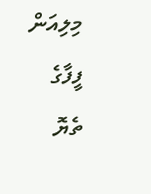މިލިއަން ފީފާގެ ތެޔޮ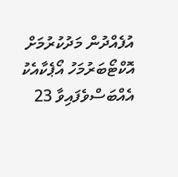އުފެއްދުން މަދުކުރުމަށް އޮކްޓޯބަރުމަހު އޯޕެކާއެކު އެއްބަސްވެފައިވާ 23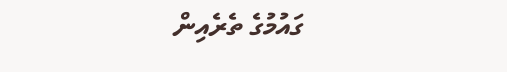ގައުމުގެ ތެރެއިން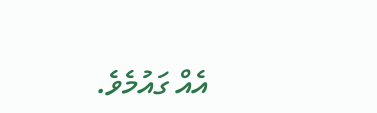އެއް ގައުމެވެ.